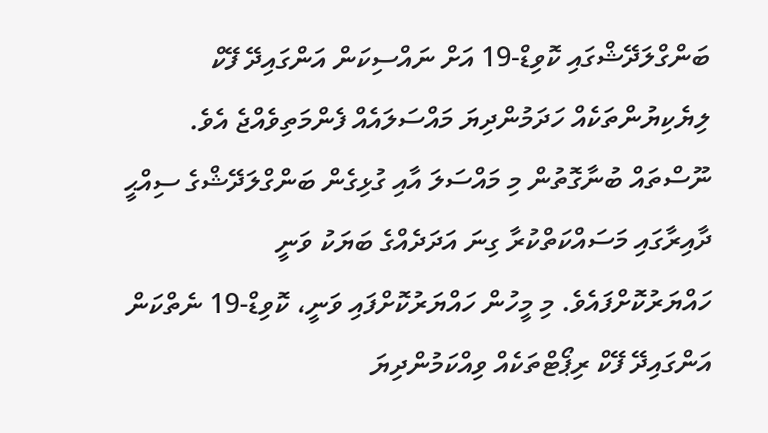ބަންގްލަދޭޝްގައި ކޮވިޑް-19 އަށް ނައްސިކަން އަންގައިދޭ ފޭކް ލިޔެކިޔުންތަކެއް ހަދަމުންދިޔަ މައްސަލައެއް ފެންމަތިވެއްޖެ އެވެ.
ނޫސްތައް ބުނާގޮތުން މި މައްސަލަ އާއި ގުޅިގެން ބަންގްލަދޭޝްގެ ސިއްޙީ ދާއިރާގައި މަސައްކަތްކުރާ ގިނަ އަދަދެއްގެ ބަޔަކު ވަނީ ހައްޔަރުކޮށްފައެވެ. މި މީހުން ހައްޔަރުކޮށްފައި ވަނީ، ކޮވިޑް-19 ނެތްކަން އަންގައިދޭ ފޭކް ރިޕޯޓްތަކެއް ވިއްކަމުންދިޔަ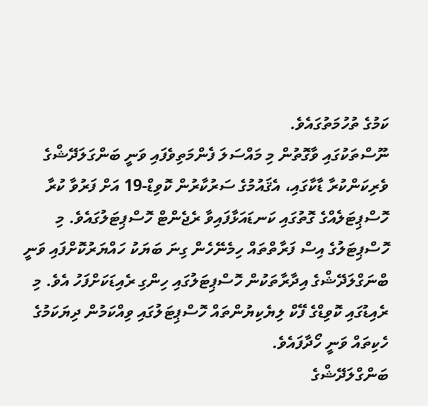ކަމުގެ ތުހުމަތުގައެވެ.
ނޫސްތަކުގައި ވާގޮތުން މި މައްސަލަ ފެންމަތިވެފައި ވަނީ ބަންގަލަދޭޝްގެ ވެރިކަންކުރާ ޑާކާގައި، އެޤައުމުގެ ސަރުކާރުން ކޮވިޑް-19 އަށް ފަރުވާ ކުރާ ހޮސްޕިޓަލެއްގެ ގޮތުގައި ކަނޑައަޅާފައިވާ ރެޖެންޓް ހޮސްޕިޓަލުގައެވެ. މި ހޮސްޕިޓަލުގެ އިސް ފަރާތްތައް ހިމެނޭހެން ގިނަ ބަޔަކު ހައްޔަރުކޮށްފައި ވަނީ ބްނަގްލަދޭޝްގެ އިދާރާތަކުން ހޮސްޕިޓަލުގައި ހިންގި ރެއިޑަކަށްފަހު އެވެ. މި ރެއިޑުގައި ކޮވިޑްގެ ފޭކް ލިޔެކިޔުންތައް ހޮސްޕިޓަލުގައި ވިއްކަމުން ދިޔަކަމުގެ ހެކިތައް ވަނީ ހޯދާފައެވެ.
ބަންގްލަދޭޝްގެ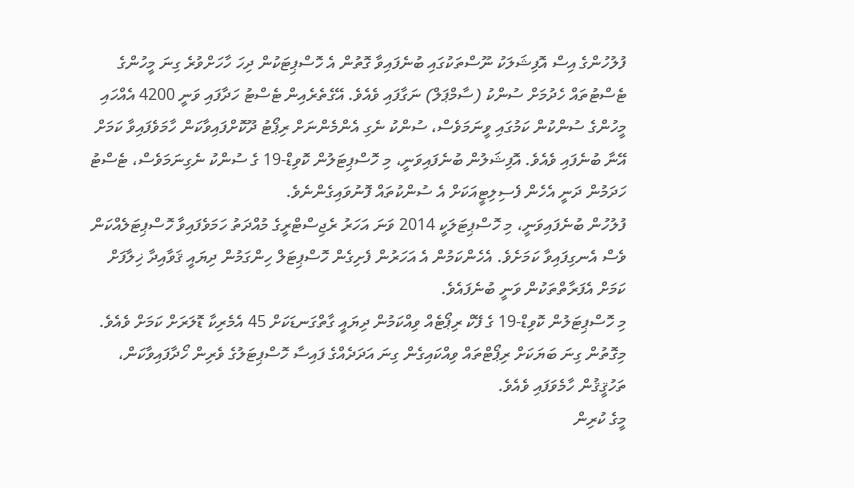ފުލުހުންގެ އިސް އޮފިޝަލަކު ނޫސްތަކުގައި ބުނެފައިވާ ގޮތުން އެ ހޮސްޕިޓަކުން ދިހަ ހާހަށްވުރެ ގިނަ މީހުންގެ ޓެސްޓުތައް ހެދުމަށް ސުންކު (ސާމްޕަލް) ނަގާފައި ވެއެވެ. އޭގެތެރެއިން ޓެސްޓު ހަދާފައި ވަނީ 4200 އެއްހައި މީހުންގެ ސުންކުން ކަމުގައި ވީނަމަވެސް، ސުންކު ނެގި އެންމެންނަށް ރިޕޯޓު ދޫކޮށްފައިވާކަން ހާމަވެފައިވާ ކަމަށް އޭނާ ބުނެފައި ވެއެވެ. އޮފިޝަލުން ބުނެފައިވަނީ، މި ހޮސްޕިޓަލުން ކޮވިޑް-19 ގެ ސުންކު ނެގިނަމަވެސް، ޓެސްޓު ހަދަމުން ދަނީ އެހެން ފެސިލިޓީއަކަށް އެ ސުންކުތައް ފޮނުވައިގެންނެވެ.
ފުލުހުން ބުނެފައިވަނީ، މި ހޮސްޕިޓަލަކީ 2014 ވަނަ އަހަރު ރެޖިސްޓްރީގެ މުއްދަތު ހަމަވެފައިވާ ހޮސްޕިޓަލެއްކަން ވެސް އެނގިފައިވާ ކަމަށެވެ. އެހެންކަމުން އެ އަހަރުން ފެށިގެން ހޮސްޕިޓަލް ހިންގަމުން ދިޔައީ ޤަވާއިދާ ޚިލާފަށް ކަމަށް އެފަރާތްތަކުން ވަނީ ބުނެފައެވެ.
މި ހޮސްޕިޓަލުން ކޮވިޑް-19 ގެ ފޭކް ރިޕޯޓެއް ވިއްކަމުން ދިޔައީ ގާތްގަނޑަކަށް 45 އެމެރިކާ ޑޮލަރަށް ކަމަށް ވެއެވެ. މިގޮތުން ގިނަ ބަޔަކަށް ރިޕޯޓްތައް ވިއްކައިގެން ގިނަ އަދަދެއްގެ ފައިސާ ހޮސްޕިޓަލުގެ ވެރިން ހޯދާފައިވާކަން، ތަހުޤީޤުން ހާމެވަފައި ވެއެވެ.
މީގެ ކުރިން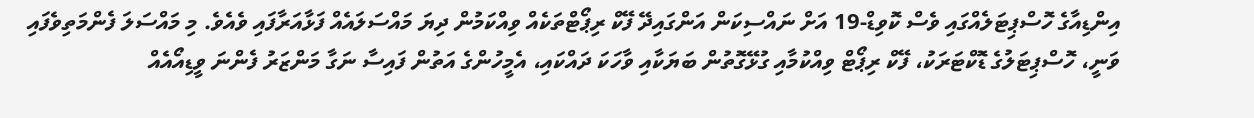އިންޑިއާގެ ހޮސްޕިޓަލެއްގައި ވެސް ކޮވިޑް-19 އަށް ނައްސިކަން އަންގައިދޭ ފޭކް ރިޕޯޓްތަކެއް ވިއްކަމުން ދިޔަ މައްސަލައެއް ފަޅާއަރާފައި ވެއެވެ. މި މައްސަލަ ފެންމަތިވެފައި ވަނީ، ހޮސްޕިޓަލުގެ ޑޮކްޓަރަކު، ފޭކް ރިޕޯޓް ވިއްކުމާއި ގުޅޭގޮތުން ބަޔަކާއި ވާހަކަ ދައްކައި، އެމީހުންގެ އަތުން ފައިސާ ނަގާ މަންޒަރު ފެންނަ ވީޑިއޯއެއް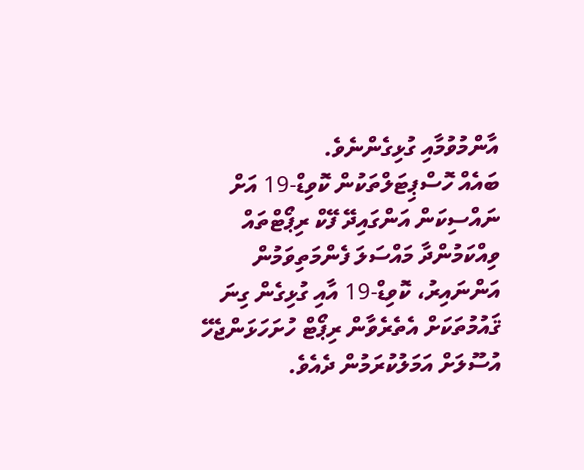އާންމުވުމާއި ގުޅިގެންނެވެ.
ބައެއް ހޮސްޕިޓަލްތަކުން ކޮވިޑް-19 އަށް ނައްސިކަން އަންގައިދޭ ފޭކް ރިޕޯޓްތައް ވިއްކަމުންދާ މައްސަލަ ފެންމަތިވަމުން އަންނައިރު، ކޮވިޑް-19 އާއި ގުޅިގެން ގިނަ ޤައުމުތަކަށް އެތެރެވާން ރިޕޯޓް ހުށަހަޅަންޖެހޭ އުސޫލަށް އަމަލުކުރަމުން ދެއެވެ.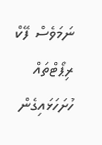ނަމަވެސް ފޭކް ރިޕޯޓްތައް ހުށަހަޅައިގެން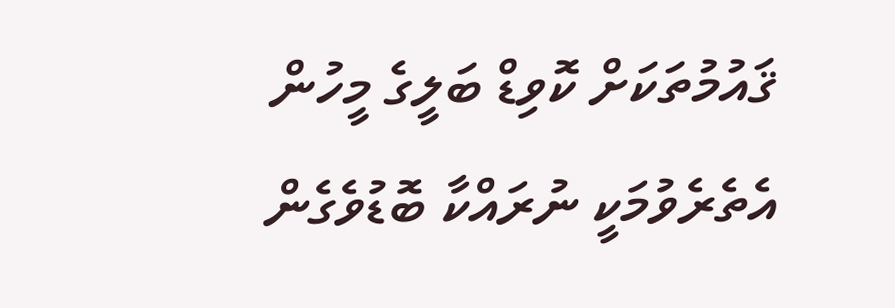ޤައުމުތަކަށް ކޮވިޑް ބަލީގެ މީހުން އެތެރެވުމަކީ ނުރައްކާ ބޮޑުވެގެން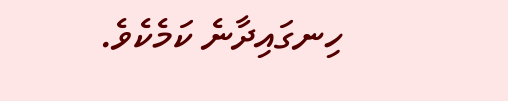ހިނގައިދާނެ ކަމެކެވެ.